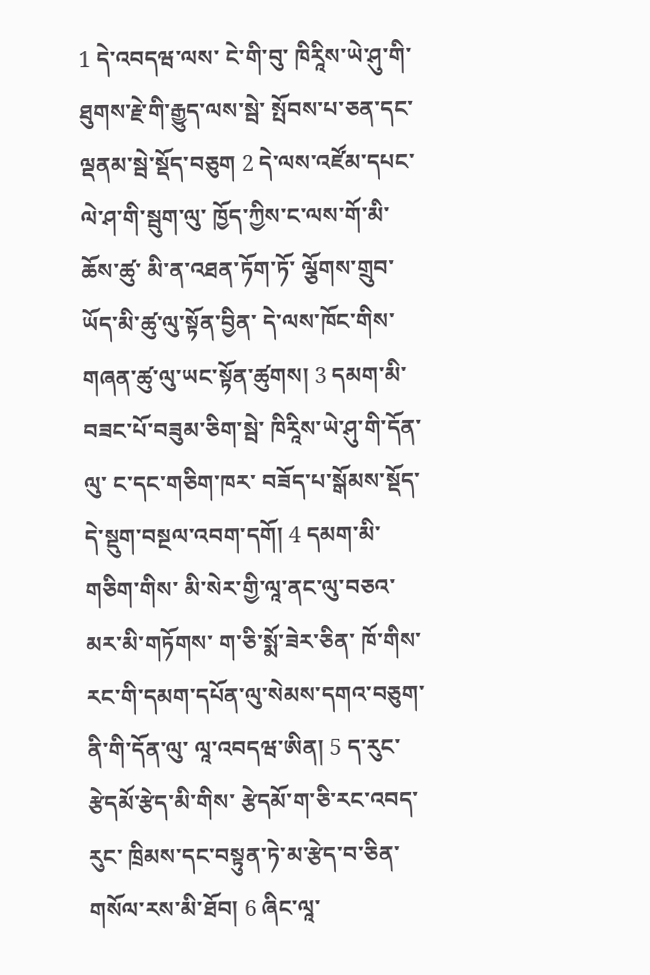1 དེ་འབདཝ་ལས་ ངེ་གི་བུ་ ཁིརཱིས་ཡེ་ཤུ་གི་ཐུགས་རྗེ་གི་རྒྱུད་ལས་སྦེ་ སྤོབས་པ་ཅན་དང་ལྡནམ་སྦེ་སྡོད་བཅུག 2 དེ་ལས་འཛོམ་དཔང་ལེ་ཤ་གི་སྦུག་ལུ་ ཁྱོད་ཀྱིས་ང་ལས་གོ་མི་ཆོས་ཚུ་ མི་ན་འཐན་ཏོག་ཏོ་ ལྕོགས་གྲུབ་ཡོད་མི་ཚུ་ལུ་སྟོན་བྱིན་ དེ་ལས་ཁོང་གིས་གཞན་ཚུ་ལུ་ཡང་སྟོན་ཚུགས། 3 དམག་མི་བཟང་པོ་བཟུམ་ཅིག་སྦེ་ ཁིརཱིས་ཡེ་ཤུ་གི་དོན་ལུ་ ང་དང་གཅིག་ཁར་ བཟོད་པ་སྒོམས་སྡོད་དེ་སྡུག་བསྔལ་འབག་དགོ། 4 དམག་མི་གཅིག་གིས་ མི་སེར་གྱི་ལཱ་ནང་ལུ་བཅའ་མར་མི་གཏོགས་ ག་ཅི་སྨོ་ཟེར་ཅིན་ ཁོ་གིས་རང་གི་དམག་དཔོན་ལུ་སེམས་དགའ་བཅུག་ནི་གི་དོན་ལུ་ ལཱ་འབདཝ་ཨིན། 5 ད་རུང་རྩེདམོ་རྩེད་མི་གིས་ རྩེདམོ་ག་ཅི་རང་འབད་རུང་ ཁྲིམས་དང་བསྟུན་ཏེ་མ་རྩེད་བ་ཅིན་ གསོལ་རས་མི་ཐོབ། 6 ཞིང་ལཱ་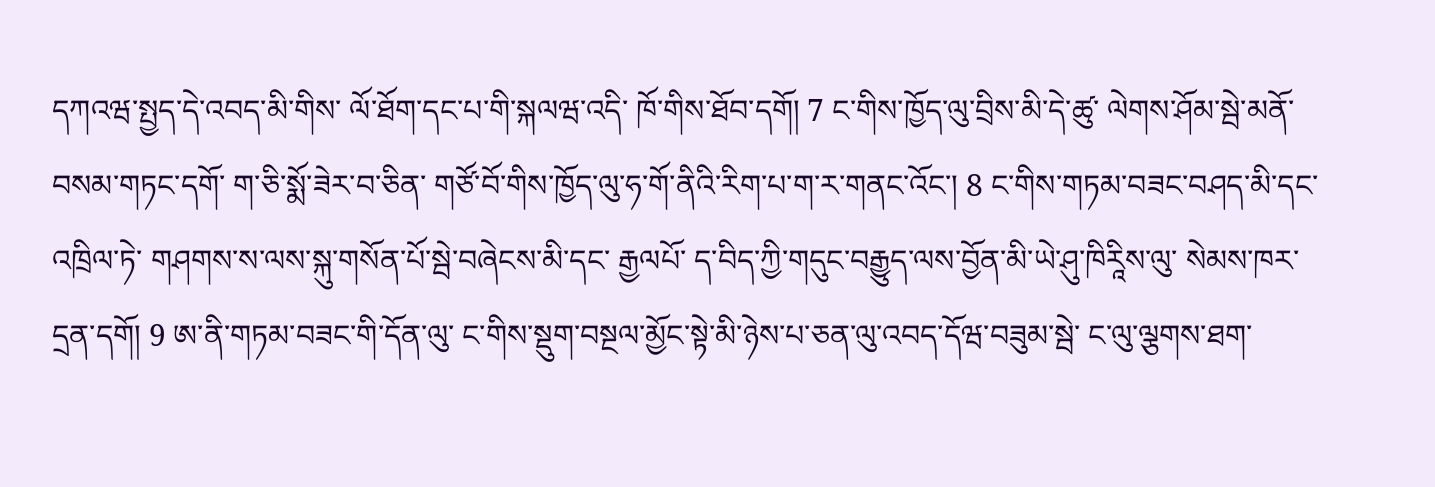དཀའཝ་སྤྱད་དེ་འབད་མི་གིས་ ལོ་ཐོག་དང་པ་གི་སྐལཝ་འདི་ ཁོ་གིས་ཐོབ་དགོ། 7 ང་གིས་ཁྱོད་ལུ་བྲིས་མི་དེ་ཚུ་ ལེགས་ཤོམ་སྦེ་མནོ་བསམ་གཏང་དགོ་ ག་ཅི་སྨོ་ཟེར་བ་ཅིན་ གཙོ་བོ་གིས་ཁྱོད་ལུ་ཧ་གོ་ནིའི་རིག་པ་ག་ར་གནང་འོང་། 8 ང་གིས་གཏམ་བཟང་བཤད་མི་དང་འཁྲིལ་ཏེ་ གཤགས་ས་ལས་སྐུ་གསོན་པོ་སྦེ་བཞེངས་མི་དང་ རྒྱལཔོ་ ད་བིད་ཀྱི་གདུང་བརྒྱུད་ལས་བྱོན་མི་ཡེ་ཤུ་ཁིརཱིས་ལུ་ སེམས་ཁར་དྲན་དགོ། 9 ཨ་ནི་གཏམ་བཟང་གི་དོན་ལུ་ ང་གིས་སྡུག་བསྔལ་མྱོང་སྟེ་མི་ཉེས་པ་ཅན་ལུ་འབད་དོཝ་བཟུམ་སྦེ་ ང་ལུ་ལྕགས་ཐག་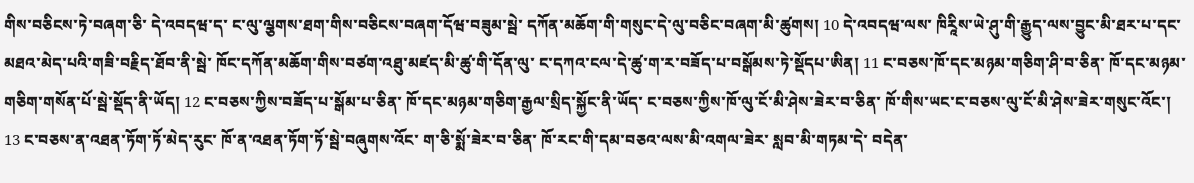གིས་བཅིངས་ཏེ་བཞག་ཅི་ དེ་འབདཝ་ད་ ང་ལུ་ལྕགས་ཐག་གིས་བཅིངས་བཞག་དོཝ་བཟུམ་སྦེ་ དཀོན་མཆོག་གི་གསུང་དེ་ལུ་བཅིང་བཞག་མི་ཚུགས། 10 དེ་འབདཝ་ལས་ ཁིརཱིས་ཡེ་ཤུ་གི་རྒྱུད་ལས་བྱུང་མི་ཐར་པ་དང་ མཐའ་མེད་པའི་གཟི་བརྗིད་ཐོབ་ནི་སྦེ་ ཁོང་དཀོན་མཆོག་གིས་བཙག་འཐུ་མཛད་མི་ཚུ་གི་དོན་ལུ་ ང་དཀའ་ངལ་དེ་ཚུ་ག་ར་བཟོད་པ་བསྒོམས་ཏེ་སྡོདཔ་ཨིན། 11 ང་བཅས་ཁོ་དང་མཉམ་གཅིག་ཤི་བ་ཅིན་ ཁོ་དང་མཉམ་གཅིག་གསོན་པོ་སྦེ་སྡོད་ནི་ཡོད། 12 ང་བཅས་ཀྱིས་བཟོད་པ་སྒོམ་པ་ཅིན་ ཁོ་དང་མཉམ་གཅིག་རྒྱལ་སྲིད་སྐྱོང་ནི་ཡོད་ ང་བཅས་ཀྱིས་ཁོ་ལུ་ངོ་མི་ཤེས་ཟེར་བ་ཅིན་ ཁོ་གིས་ཡང་ང་བཅས་ལུ་ངོ་མི་ཤེས་ཟེར་གསུང་འོང་། 13 ང་བཅས་ན་འཐན་ཏོག་ཏོ་མེད་རུང་ ཁོ་ན་འཐན་ཏོག་ཏོ་སྦེ་བཞུགས་འོང་ ག་ཅི་སྨོ་ཟེར་བ་ཅིན་ ཁོ་རང་གི་དམ་བཅའ་ལས་མི་འགལ་ཟེར་ སླབ་མི་གཏམ་དེ་ བདེན་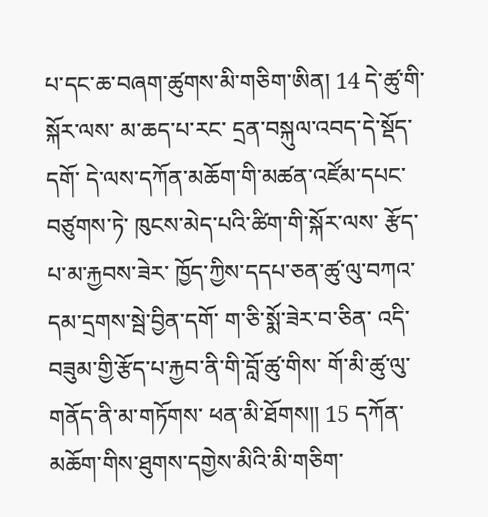པ་དང་ཆ་བཞག་ཚུགས་མི་གཅིག་ཨིན། 14 དེ་ཚུ་གི་སྐོར་ལས་ མ་ཆད་པ་རང་ དྲན་བསྐུལ་འབད་དེ་སྡོད་དགོ་ དེ་ལས་དཀོན་མཆོག་གི་མཚན་འཛོམ་དཔང་བཙུགས་ཏེ་ ཁུངས་མེད་པའི་ཚིག་གི་སྐོར་ལས་ རྩོད་པ་མ་རྐྱབས་ཟེར་ ཁྱོད་ཀྱིས་དདཔ་ཅན་ཚུ་ལུ་བཀའ་དམ་དྲགས་སྦེ་བྱིན་དགོ་ ག་ཅི་སྨོ་ཟེར་བ་ཅིན་ འདི་བཟུམ་གྱི་རྩོད་པ་རྐྱབ་ནི་གི་བློ་ཚུ་གིས་ གོ་མི་ཚུ་ལུ་གནོད་ནི་མ་གཏོགས་ ཕན་མི་ཐོགས།། 15 དཀོན་མཆོག་གིས་ཐུགས་དགྱེས་མིའི་མི་གཅིག་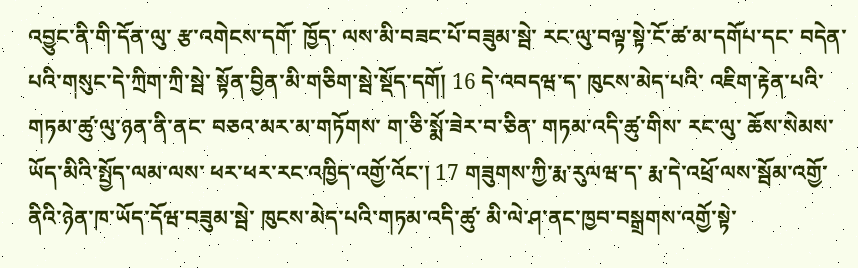འབྱུང་ནི་གི་དོན་ལུ་ རྩ་འགེངས་དགོ་ ཁྱོད་ ལས་མི་བཟང་པོ་བཟུམ་སྦེ་ རང་ལུ་བལྟ་སྟེ་ངོ་ཚ་མ་དགོཔ་དང་ བདེན་པའི་གསུང་དེ་ཀྲིག་ཀྲི་སྦེ་ སྟོན་བྱིན་མི་གཅིག་སྦེ་སྡོད་དགོ། 16 དེ་འབདཝ་ད་ ཁུངས་མེད་པའི་ འཇིག་རྟེན་པའི་གཏམ་ཚུ་ལུ་ཉན་ནི་ནང་ བཅའ་མར་མ་གཏོགས་ ག་ཅི་སྨོ་ཟེར་བ་ཅིན་ གཏམ་འདི་ཚུ་གིས་ རང་ལུ་ ཆོས་སེམས་ཡོད་མིའི་སྤྱོད་ལམ་ལས་ ཕར་ཕར་རང་འཁྱིད་འགྱོ་འོང་། 17 གཟུགས་ཀྱི་རྨ་རུལཝ་ད་ རྨ་དེ་འཕྲོ་ལས་སྦོམ་འགྱོ་ནིའི་ཉེན་ཁ་ཡོད་དོཝ་བཟུམ་སྦེ་ ཁུངས་མེད་པའི་གཏམ་འདི་ཚུ་ མི་ལེ་ཤ་ནང་ཁྱབ་བསྒྲགས་འགྱོ་སྟེ་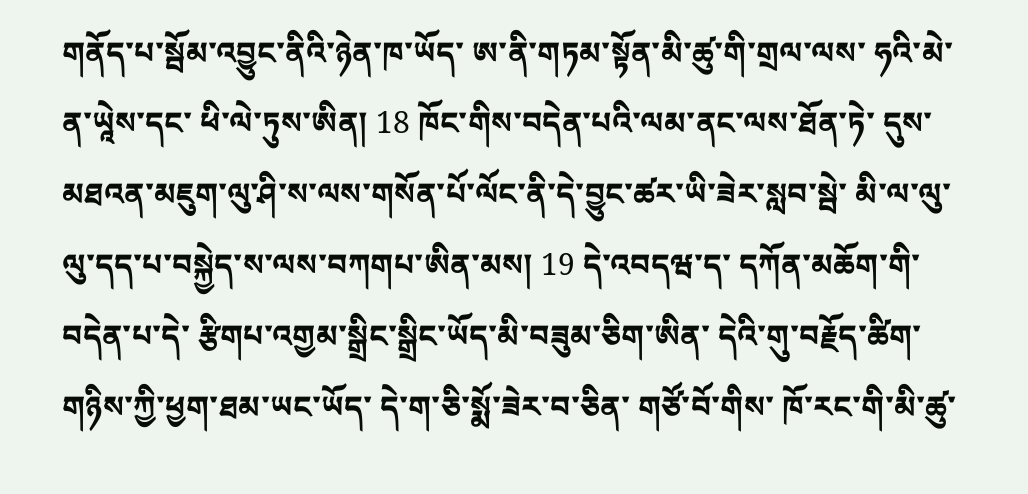གནོད་པ་སྦོམ་འབྱུང་ནིའི་ཉེན་ཁ་ཡོད་ ཨ་ནི་གཏམ་སྟོན་མི་ཚུ་གི་གྲལ་ལས་ ཧའི་མེ་ན་ཡཱེས་དང་ ཕི་ལེ་ཏུས་ཨིན། 18 ཁོང་གིས་བདེན་པའི་ལམ་ནང་ལས་ཐོན་ཏེ་ དུས་མཐའན་མཇུག་ལུ་ཤི་ས་ལས་གསོན་པོ་ལོང་ནི་དེ་བྱུང་ཚར་ཡི་ཟེར་སླབ་སྦེ་ མི་ལ་ལུ་ལུ་དད་པ་བསྐྱེད་ས་ལས་བཀགཔ་ཨིན་མས། 19 དེ་འབདཝ་ད་ དཀོན་མཆོག་གི་བདེན་པ་དེ་ རྩིགཔ་འགྱམ་སྒྲིང་སྒྲིང་ཡོད་མི་བཟུམ་ཅིག་ཨིན་ དེའི་གུ་བརྗོད་ཚིག་གཉིས་ཀྱི་ཕྱག་ཐམ་ཡང་ཡོད་ དེ་ག་ཅི་སྨོ་ཟེར་བ་ཅིན་ གཙོ་བོ་གིས་ ཁོ་རང་གི་མི་ཚུ་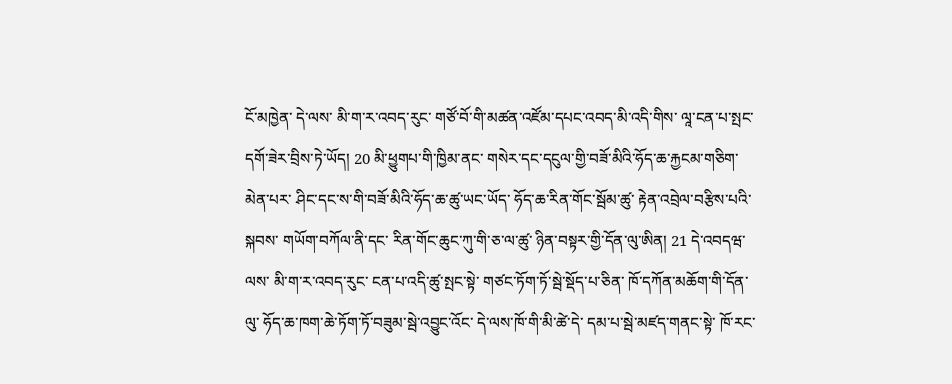ངོ་མཁྱེན་ དེ་ལས་ མི་ག་ར་འབད་རུང་ གཙོ་བོ་གི་མཚན་འཛོམ་དཔང་འབད་མི་འདི་གིས་ ལཱ་ངན་པ་སྤང་དགོ་ཟེར་བྲིས་ཏེ་ཡོད། 20 མི་ཕྱུགཔ་གི་ཁྱིམ་ནང་ གསེར་དང་དངུལ་གྱི་བཟོ་མིའི་ཧོད་ཆ་རྐྱངམ་གཅིག་མེན་པར་ ཤིང་དང་ས་གི་བཟོ་མིའི་ཧོད་ཆ་ཚུ་ཡང་ཡོད་ ཧོད་ཆ་རིན་གོང་སྦོམ་ཚུ་ རྟེན་འབྲེལ་བརྩིས་པའི་སྐབས་ གཡོག་བཀོལ་ནི་དང་ རིན་གོང་ཆུང་ཀུ་གི་ཅ་ལ་ཚུ་ ཉིན་བསྟར་གྱི་དོན་ལུ་ཨིན། 21 དེ་འབདཝ་ལས་ མི་ག་ར་འབད་རུང་ ངན་པ་འདི་ཚུ་སྤང་སྟེ་ གཙང་ཏོག་ཏོ་སྦེ་སྡོད་པ་ཅིན་ ཁོ་དཀོན་མཆོག་གི་དོན་ལུ་ ཧོད་ཆ་ཁག་ཆེ་ཏོག་ཏོ་བཟུམ་སྦེ་འབྱུང་འོང་ དེ་ལས་ཁོ་གི་མི་ཚེ་དེ་ དམ་པ་སྦེ་མཛད་གནང་སྟེ་ ཁོ་རང་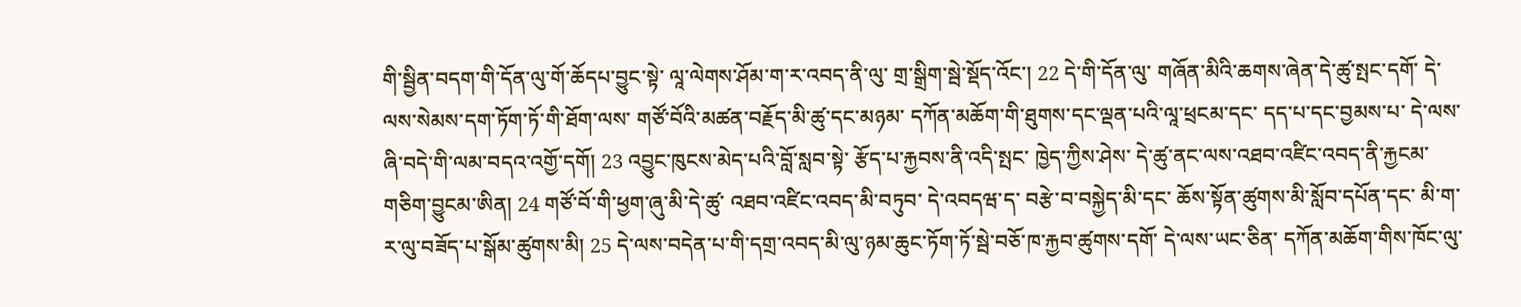གི་སྦྱིན་བདག་གི་དོན་ལུ་གོ་ཆོདཔ་བྱུང་སྟེ་ ལཱ་ལེགས་ཤོམ་ག་ར་འབད་ནི་ལུ་ གྲ་སྒྲིག་སྦེ་སྡོད་འོང་། 22 དེ་གི་དོན་ལུ་ གཞོན་མིའི་ཆགས་ཞེན་དེ་ཚུ་སྤང་དགོ་ དེ་ལས་སེམས་དག་ཏོག་ཏོ་གི་ཐོག་ལས་ གཙོ་བོའི་མཚན་བརྗོད་མི་ཚུ་དང་མཉམ་ དཀོན་མཆོག་གི་ཐུགས་དང་ལྡན་པའི་ལཱ་ཕྲངམ་དང་ དད་པ་དང་བྱམས་པ་ དེ་ལས་ཞི་བདེ་གི་ལམ་བདའ་འགྱོ་དགོ། 23 འབྱུང་ཁུངས་མེད་པའི་བློ་སླབ་སྟེ་ རྩོད་པ་རྐྱབས་ནི་འདི་སྤང་ ཁྱེད་ཀྱིས་ཤེས་ དེ་ཚུ་ནང་ལས་འཐབ་འཛིང་འབད་ནི་རྐྱངམ་གཅིག་བྱུངམ་ཨིན། 24 གཙོ་བོ་གི་ཕྱག་ཞུ་མི་དེ་ཚུ་ འཐབ་འཛིང་འབད་མི་བཏུབ་ དེ་འབདཝ་ད་ བརྩེ་བ་བསྐྱེད་མི་དང་ ཆོས་སྟོན་ཚུགས་མི་སློབ་དཔོན་དང་ མི་ག་ར་ལུ་བཟོད་པ་སྒོམ་ཚུགས་མི། 25 དེ་ལས་བདེན་པ་གི་དགྲ་འབད་མི་ལུ་ཉམ་ཆུང་ཏོག་ཏོ་སྦེ་བཅོ་ཁ་རྐྱབ་ཚུགས་དགོ་ དེ་ལས་ཡང་ཅིན་ དཀོན་མཆོག་གིས་ཁོང་ལུ་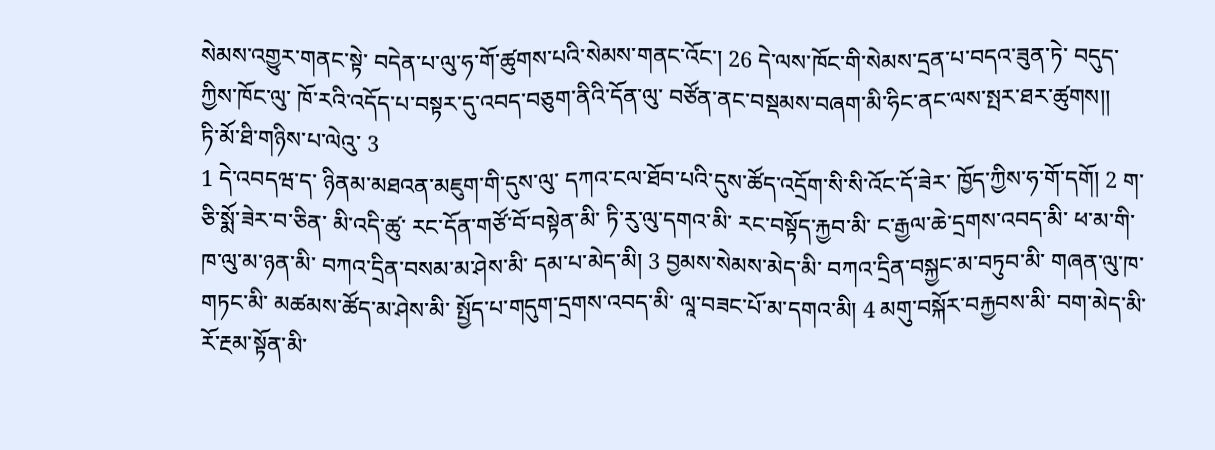སེམས་འགྱུར་གནང་སྟེ་ བདེན་པ་ལུ་ཧ་གོ་ཚུགས་པའི་སེམས་གནང་འོང་། 26 དེ་ལས་ཁོང་གི་སེམས་དྲན་པ་བདའ་ཟུན་ཏེ་ བདུད་ཀྱིས་ཁོང་ལུ་ ཁོ་རའི་འདོད་པ་བསྟར་དུ་འབད་བཅུག་ནིའི་དོན་ལུ་ བཙོན་ནང་བསྡམས་བཞག་མི་ཧིང་ནང་ལས་སྤར་ཐར་ཚུགས།།
ཏི་མོ་ཐི་གཉིས་པ་ལེའུ་ 3
1 དེ་འབདཝ་ད་ ཉིནམ་མཐའན་མཇུག་གི་དུས་ལུ་ དཀའ་ངལ་ཐོབ་པའི་དུས་ཚོད་འདྲོག་སི་སི་འོང་དོ་ཟེར་ ཁྱོད་ཀྱིས་ཧ་གོ་དགོ། 2 ག་ཅི་སྨོ་ཟེར་བ་ཅིན་ མི་འདི་ཚུ་ རང་དོན་གཙོ་བོ་བསྟེན་མི་ ཏི་རུ་ལུ་དགའ་མི་ རང་བསྟོད་རྐྱབ་མི་ ང་རྒྱལ་ཆེ་དྲགས་འབད་མི་ ཕ་མ་གི་ཁ་ལུ་མ་ཉན་མི་ བཀའ་དྲིན་བསམ་མ་ཤེས་མི་ དམ་པ་མེད་མི། 3 བྱམས་སེམས་མེད་མི་ བཀའ་དྲིན་བསྐྱང་མ་བཏུབ་མི་ གཞན་ལུ་ཁ་གཏང་མི་ མཚམས་ཚོད་མ་ཤེས་མི་ སྤྱོད་པ་གདུག་དྲགས་འབད་མི་ ལཱ་བཟང་པོ་མ་དགའ་མི། 4 མགུ་བསྐོར་བརྐྱབས་མི་ བག་མེད་མི་ རོ་རྔམ་སྟོན་མི་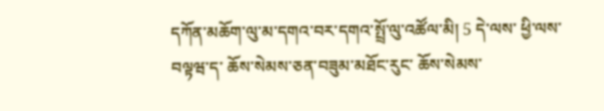དཀོན་མཆོག་ལུ་མ་དགའ་བར་དགའ་སྤྲོ་ལུ་འཚོལ་མི། 5 དེ་ལས་ ཕྱི་ལས་བལྟཝ་ད་ ཆོས་སེམས་ཅན་བཟུམ་མཐོང་རུང་ ཆོས་སེམས་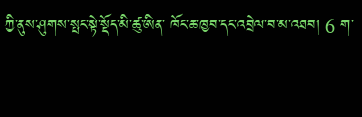ཀྱི་ནུས་ཤུགས་སྤང་སྟེ་སྡོད་མི་ཚུ་ཨིན་ ཁོང་ཆ་ཁྱབ་དང་འབྲེལ་བ་མ་འཐབ། 6 ག་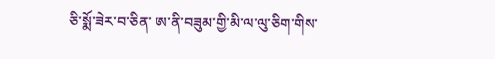ཅི་སྨོ་ཟེར་བ་ཅིན་ ཨ་ནི་བཟུམ་གྱི་མི་ལ་ལུ་ཅིག་གིས་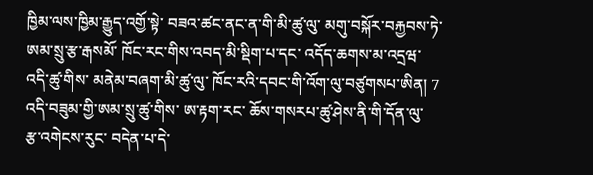ཁྱིམ་ལས་ཁྱིམ་རྒྱུད་འགྱོ་སྟེ་ བཟའ་ཚང་ནང་ན་གི་མི་ཚུ་ལུ་ མགུ་བསྐོར་བརྐྱབས་ཏེ་ ཨམ་སྲུ་རྩ་རྒསམོ་ ཁོང་རང་གིས་འབད་མི་སྡིག་པ་དང་ འདོད་ཆགས་མ་འདྲཝ་འདི་ཚུ་གིས་ མནེམ་བཞག་མི་ཚུ་ལུ་ ཁོང་རའི་དབང་གི་འོག་ལུ་བཙུགསཔ་ཨིན། 7 འདི་བཟུམ་གྱི་ཨམ་སྲུ་ཚུ་གིས་ ཨ་རྟག་རང་ ཆོས་གསརཔ་ཚུ་ཤེས་ནི་གི་དོན་ལུ་ རྩ་འགེངས་རུང་ བདེན་པ་དེ་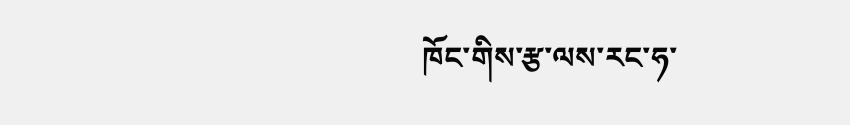ཁོང་གིས་རྩ་ལས་རང་ཧ་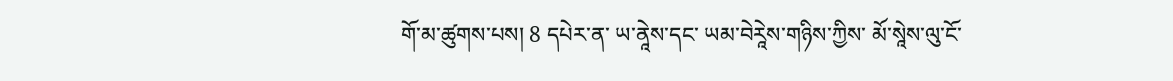གོ་མ་ཚུགས་པས། 8 དཔེར་ན་ ཡ་ནཱེས་དང་ ཡམ་བེརཱེས་གཉིས་ཀྱིས་ མོ་སཱེས་ལུ་ངོ་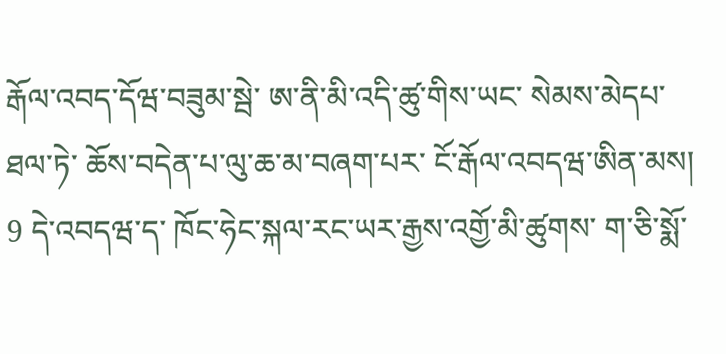རྒོལ་འབད་དོཝ་བཟུམ་སྦེ་ ཨ་ནི་མི་འདི་ཚུ་གིས་ཡང་ སེམས་མེདཔ་ཐལ་ཏེ་ ཆོས་བདེན་པ་ལུ་ཆ་མ་བཞག་པར་ ངོ་རྒོལ་འབདཝ་ཨིན་མས། 9 དེ་འབདཝ་ད་ ཁོང་ཧེང་སྐལ་རང་ཡར་རྒྱས་འགྱོ་མི་ཚུགས་ ག་ཅི་སྨོ་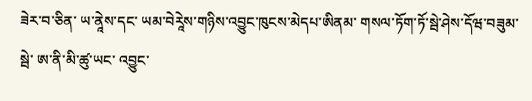ཟེར་བ་ཅིན་ ཡ་ནཱེས་དང་ ཡམ་བེརཱེས་གཉིས་འབྱུང་ཁུངས་མེདཔ་ཨིནམ་ གསལ་ཏོག་ཏོ་སྦེ་ཤེས་དོཝ་བཟུམ་སྦེ་ ཨ་ནི་མི་ཚུ་ཡང་ འབྱུང་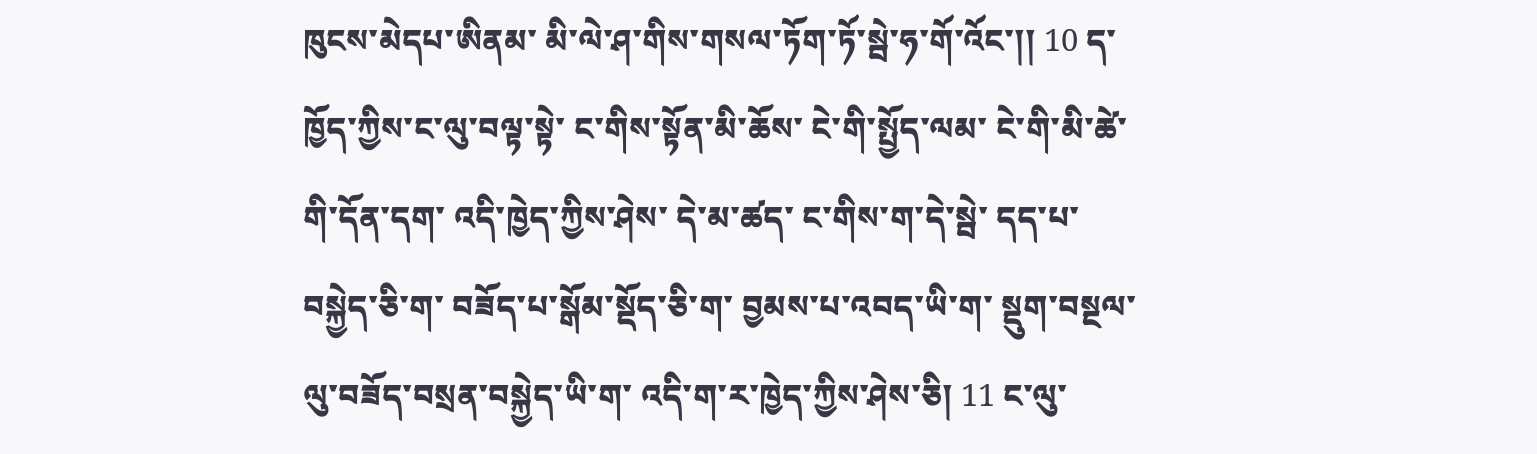ཁུངས་མེདཔ་ཨིནམ་ མི་ལེ་ཤ་གིས་གསལ་ཏོག་ཏོ་སྦེ་ཧ་གོ་འོང་།། 10 ད་ཁྱོད་ཀྱིས་ང་ལུ་བལྟ་སྟེ་ ང་གིས་སྟོན་མི་ཆོས་ ངེ་གི་སྤྱོད་ལམ་ ངེ་གི་མི་ཚེ་གི་དོན་དག་ འདི་ཁྱེད་ཀྱིས་ཤེས་ དེ་མ་ཚད་ ང་གིས་ག་དེ་སྦེ་ དད་པ་བསྐྱེད་ཅི་ག་ བཟོད་པ་སྒོམ་སྡོད་ཅི་ག་ བྱམས་པ་འབད་ཡི་ག་ སྡུག་བསྔལ་ལུ་བཟོད་བསྲན་བསྐྱེད་ཡི་ག་ འདི་ག་ར་ཁྱེད་ཀྱིས་ཤེས་ཅི། 11 ང་ལུ་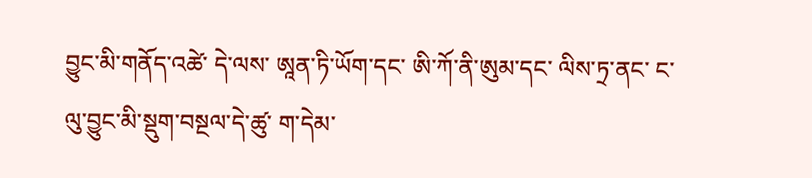བྱུང་མི་གནོད་འཚེ་ དེ་ལས་ ཨཱན་ཏི་ཡོག་དང་ ཨི་ཀོ་ནི་ཨུམ་དང་ ལིས་ཏྲ་ནང་ ང་ལུ་བྱུང་མི་སྡུག་བསྔལ་དེ་ཚུ་ ག་དེམ་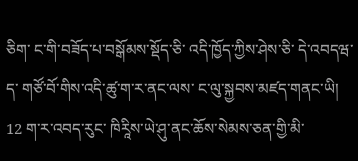ཅིག་ ང་གི་བཟོད་པ་བསྒོམས་སྡོད་ཅི་ འདི་ཁྱོད་ཀྱིས་ཤེས་ཅི་ དེ་འབདཝ་ད་ གཙོ་བོ་གིས་འདི་ཚུ་ག་ར་ནང་ལས་ ང་ལུ་སྐྱབས་མཛད་གནང་ཡི། 12 ག་ར་འབད་རུང་ ཁིརཱིས་ཡེ་ཤུ་ནང་ཆོས་སེམས་ཅན་གྱི་མི་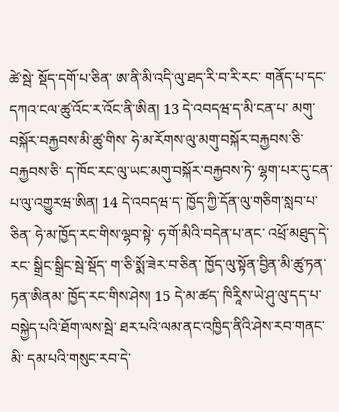ཚེ་སྦེ་ སྡོད་དགོ་པ་ཅིན་ ཨ་ནི་མི་འདི་ལུ་ཐད་རི་བ་རི་རང་ གནོད་པ་དང་དཀའ་ངལ་ཚུ་འོང་ར་འོང་ནི་ཨིན། 13 དེ་འབདཝ་ད་མི་ངན་པ་ མགུ་བསྐོར་བརྐྱབས་མི་ཚུ་གིས་ ཧེ་མ་རོགས་ལུ་མགུ་བསྐོར་བརྐྱབས་ཅི་བརྐྱབས་ཅི་ ད་ཁོང་རང་ལུ་ཡང་མགུ་བསྐོར་བརྐྱབས་ཏེ་ ལྷག་པར་དུ་ངན་པ་ལུ་འགྱུརཝ་ཨིན། 14 དེ་འབདཝ་ད་ ཁྱོད་ཀྱི་དོན་ལུ་གཅིག་སླབ་པ་ཅིན་ ཧེ་མ་ཁྱོད་རང་གིས་ལྷབ་སྟེ་ ཧ་གོ་མིའི་བདེན་པ་ནང་ འཕྲོ་མཐུད་དེ་རང་ སྒྲིང་སྒྲིང་སྦེ་སྡོད་ ག་ཅི་སྨོ་ཟེར་བ་ཅིན་ ཁྱོད་ལུ་སྟོན་བྱིན་མི་ཚུ་ཏན་ཏན་ཨིནམ་ ཁྱོད་རང་གིས་ཤེས། 15 དེ་མ་ཚད་ ཁིརཱིས་ཡེ་ཤུ་ལུ་དད་པ་བསྐྱེད་པའི་ཐོག་ལས་སྦེ་ ཐར་པའི་ལམ་ནང་འཁྱིད་ནིའི་ཤེས་རབ་གནང་མི་ དམ་པའི་གསུང་རབ་དེ་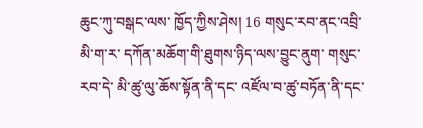ཆུང་ཀུ་བསྒང་ལས་ ཁྱོད་ཀྱིས་ཤེས། 16 གསུང་རབ་ནང་འབྲི་མི་ག་ར་ དཀོན་མཆོག་གི་ཐུགས་ཉིད་ལས་བྱུང་ནུག་ གསུང་རབ་དེ་ མི་ཚུ་ལུ་ཆོས་སྟོན་ནི་དང་ འཛོལ་བ་ཚུ་བཏོན་ནི་དང་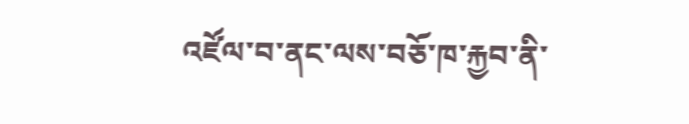འཛོལ་བ་ནང་ལས་བཅོ་ཁ་རྐྱབ་ནི་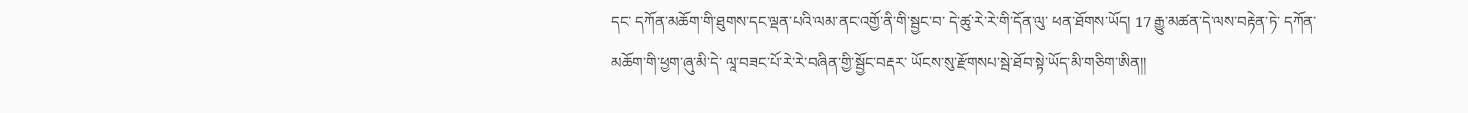དང་ དཀོན་མཆོག་གི་ཐུགས་དང་ལྡན་པའི་ལམ་ནང་འགྱོ་ནི་གི་སྦྱང་བ་ དེ་ཚུ་རེ་རེ་གི་དོན་ལུ་ ཕན་ཐོགས་ཡོད། 17 རྒྱུ་མཚན་དེ་ལས་བརྟེན་ཏེ་ དཀོན་མཆོག་གི་ཕྱག་ཞུ་མི་དེ་ ལཱ་བཟང་པོ་རེ་རེ་བཞིན་གྱི་སྦྱོང་བརྡར་ ཡོངས་སུ་རྫོགསཔ་སྦེ་ཐོབ་སྟེ་ཡོད་མི་གཅིག་ཨིན།།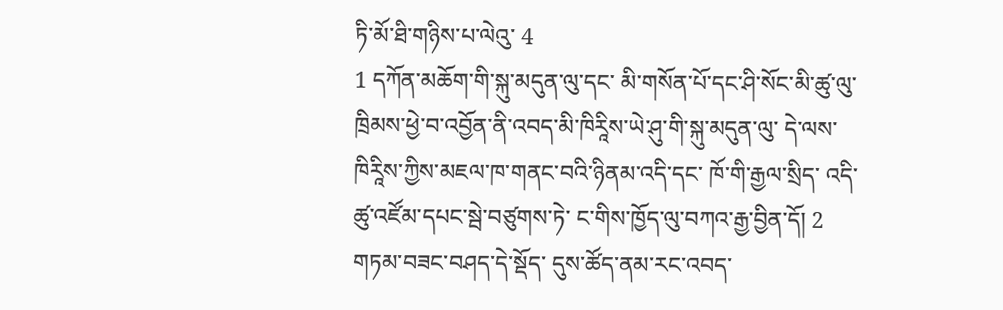ཏི་མོ་ཐི་གཉིས་པ་ལེའུ་ 4
1 དཀོན་མཆོག་གི་སྐུ་མདུན་ལུ་དང་ མི་གསོན་པོ་དང་ཤི་སོང་མི་ཚུ་ལུ་ ཁྲིམས་ཕྱེ་བ་འབྱོན་ནི་འབད་མི་ཁིརཱིས་ཡེ་ཤུ་གི་སྐུ་མདུན་ལུ་ དེ་ལས་ ཁིརཱིས་ཀྱིས་མཇལ་ཁ་གནང་བའི་ཉིནམ་འདི་དང་ ཁོ་གི་རྒྱལ་སྲིད་ འདི་ཚུ་འཛོམ་དཔང་སྦེ་བཙུགས་ཏེ་ ང་གིས་ཁྱོད་ལུ་བཀའ་རྒྱ་བྱིན་དོ། 2 གཏམ་བཟང་བཤད་དེ་སྡོད་ དུས་ཚོད་ནམ་རང་འབད་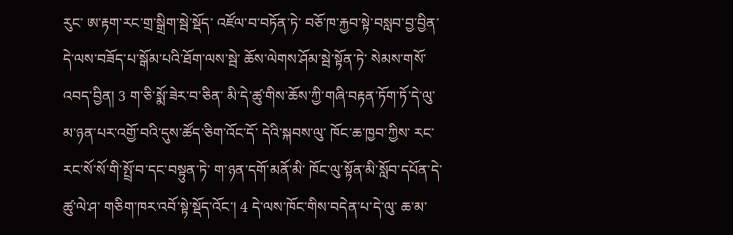རུང་ ཨ་རྟག་རང་གྲ་སྒྲིག་སྦེ་སྡོད་ འཛོལ་བ་བཏོན་ཏེ་ བཅོ་ཁ་རྐྱབ་སྟེ་བསླབ་བྱ་བྱིན་ དེ་ལས་བཟོད་པ་སྒོམ་པའི་ཐོག་ལས་སྦེ་ ཆོས་ལེགས་ཤོམ་སྦེ་སྟོན་ཏེ་ སེམས་གསོ་འབད་བྱིན། 3 ག་ཅི་སྨོ་ཟེར་བ་ཅིན་ མི་དེ་ཚུ་གིས་ཆོས་ཀྱི་གཞི་བརྟན་ཏོག་ཏོ་དེ་ལུ་ མ་ཉན་པར་འགྱོ་བའི་དུས་ཚོད་ཅིག་འོང་དོ་ དེའི་སྐབས་ལུ་ ཁོང་ཆ་ཁྱབ་ཀྱིས་ རང་རང་སོ་སོ་གི་སྤྲོ་བ་དང་བསྟུན་ཏེ་ ག་ཉན་དགོ་མནོ་མི་ ཁོང་ལུ་སྟོན་མི་སློབ་དཔོན་དེ་ཚུ་ལེ་ཤ་ གཅིག་ཁར་འབོ་སྟེ་སྡོད་འོང་། 4 དེ་ལས་ཁོང་གིས་བདེན་པ་དེ་ལུ་ ཆ་མ་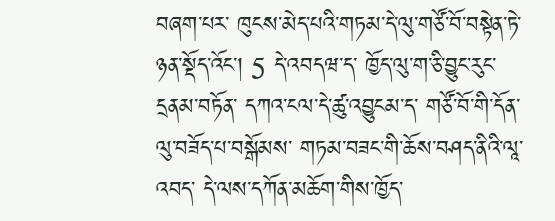བཞག་པར་ ཁུངས་མེད་པའི་གཏམ་དེ་ལུ་གཙོ་བོ་བསྟེན་ཏེ་ཉན་སྡོད་འོང་། 5 དེ་འབདཝ་ད་ ཁྱོད་ལུ་ག་ཅི་བྱུང་རུང་ དྲནམ་བཏོན་ དཀའ་ངལ་དེ་ཚུ་འབྱུངམ་ད་ གཙོ་བོ་གི་དོན་ལུ་བཟོད་པ་བསྒོམས་ གཏམ་བཟང་གི་ཆོས་བཤད་ནིའི་ལཱ་འབད་ དེ་ལས་དཀོན་མཆོག་གིས་ཁྱོད་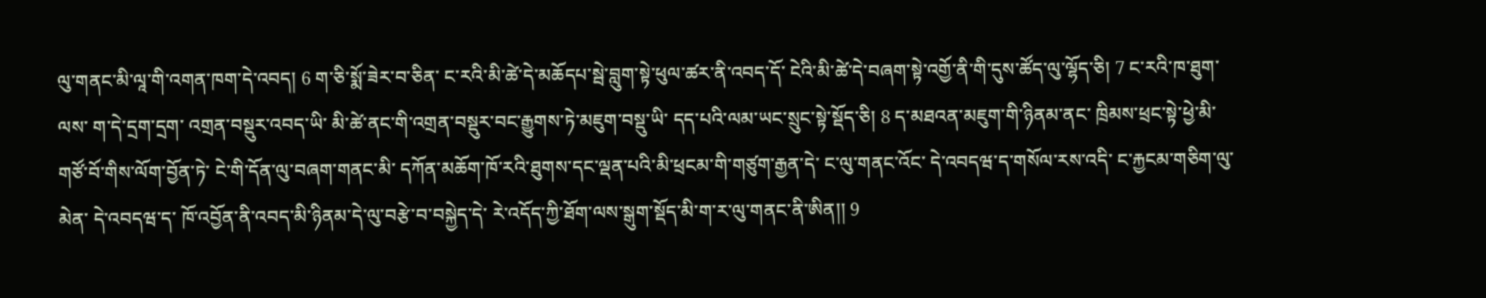ལུ་གནང་མི་ལཱ་གི་འགན་ཁག་དེ་འབད། 6 ག་ཅི་སྨོ་ཟེར་བ་ཅིན་ ང་རའི་མི་ཚེ་དེ་མཆོདཔ་སྦེ་བླུག་སྟེ་ཕུལ་ཚར་ནི་འབད་དོ་ ངེའི་མི་ཚེ་དེ་བཞག་སྟེ་འགྱོ་ནི་གི་དུས་ཚོད་ལུ་ལྷོད་ཅི། 7 ང་རའི་ཁ་ཐུག་ལས་ ག་དེ་དྲག་དྲག་ འགྲན་བསྡུར་འབད་ཡི་ མི་ཚེ་ནང་གི་འགྲན་བསྡུར་བང་རྒྱུགས་ཏེ་མཇུག་བསྡུ་ཡི་ དད་པའི་ལམ་ཡང་སྲུང་སྟེ་སྡོད་ཅི། 8 ད་མཐའན་མཇུག་གི་ཉིནམ་ནང་ ཁྲིམས་ཕྲང་སྟེ་ཕྱེ་མི་གཙོ་བོ་གིས་ལོག་བྱོན་ཏེ་ ངེ་གི་དོན་ལུ་བཞག་གནང་མི་ དཀོན་མཆོག་ཁོ་རའི་ཐུགས་དང་ལྡན་པའི་མི་ཕྲངམ་གི་གཙུག་རྒྱན་དེ་ ང་ལུ་གནང་འོང་ དེ་འབདཝ་ད་གསོལ་རས་འདི་ ང་རྐྱངམ་གཅིག་ལུ་མེན་ དེ་འབདཝ་ད་ ཁོ་འབྱོན་ནི་འབད་མི་ཉིནམ་དེ་ལུ་བརྩེ་བ་བསྐྱེད་དེ་ རེ་འདོད་ཀྱི་ཐོག་ལས་སྒུག་སྡོད་མི་ག་ར་ལུ་གནང་ནི་ཨིན།། 9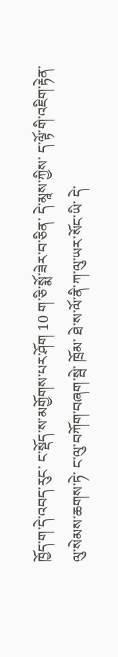ཁྱོད་ག་དེ་འབད་རུང་ ང་སྡོད་ས་མགྱོགས་པར་ཤོག 10 ག་ཅི་སྨོ་ཟེར་བ་ཅིན་ དེ་མཱས་ཀྱིས་ ད་ལྟོ་གི་འཇིག་རྟེན་ལུ་སེམས་ཆགས་ཏེ་ ང་ལུ་བཀོག་བཞག་སྦེ་ ཁྲོམ་ ཐེ་ས་ལོ་ནི་ཀ་ལུ་ཡར་སོང་ཡི་ དེ་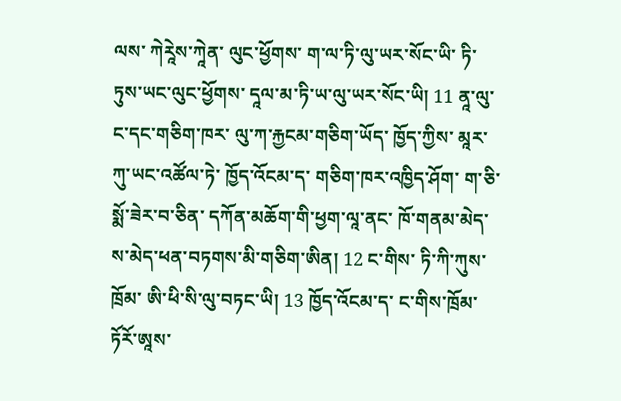ལས་ ཀེརཱེས་ཀཱེན་ ལུང་ཕྱོགས་ ག་ལ་ཏི་ལུ་ཡར་སོང་ཡི་ ཏི་ཏུས་ཡང་ལུང་ཕྱོགས་ དཱལ་མ་ཏི་ཡ་ལུ་ཡར་སོང་ཡི། 11 ནཱ་ལུ་ང་དང་གཅིག་ཁར་ ལུ་ཀ་རྐྱངམ་གཅིག་ཡོད་ ཁྱོད་ཀྱིས་ མཱར་ཀུ་ཡང་འཚོལ་ཏེ་ ཁྱོད་འོངམ་ད་ གཅིག་ཁར་འཁྱིད་ཤོག་ ག་ཅི་སྨོ་ཟེར་བ་ཅིན་ དཀོན་མཆོག་གི་ཕྱག་ལཱ་ནང་ ཁོ་གནམ་མེད་ས་མེད་ཕན་བཏགས་མི་གཅིག་ཨིན། 12 ང་གིས་ ཏི་ཀི་ཀུས་ ཁྲོམ་ ཨི་ཕི་སི་ལུ་བཏང་ཡི། 13 ཁྱོད་འོངམ་ད་ ང་གིས་ཁྲོམ་ ཏོརོ་ཨཱས་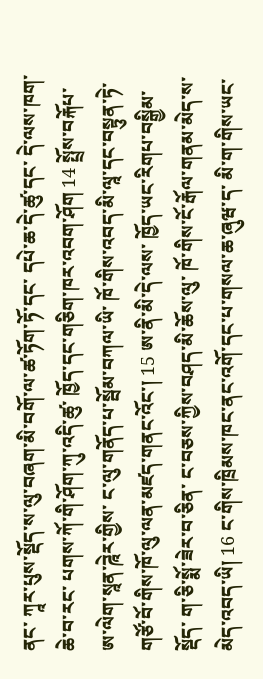ནང་ ཀཱར་པུས་སྡོད་ས་ལུ་བཞག་མི་བགོ་ལ་ཚ་ཏོག་ཏོ་དང་ དཔེ་ཆ་དེ་ཚུ་དང་ དེ་ལས་ཁག་ཆེ་བ་རང་ པགས་ཀོ་གི་ཤོག་ཀུ་འདི་ཚུ་ ཁྱོད་དང་གཅིག་ཁར་འབག་ཤོག 14 སྤྲོས་བརྐོཔ་ ཨ་ལེག་སཱན་ཌཱེར་གྱིས་ ང་ལུ་གནོད་པ་སྦོམ་བཀལ་ཡི་ ཁོ་གིས་འབད་མི་ལཱ་དང་བསྟུན་ཏེ་ གཙོ་བོ་གིས་ཁོ་ལུ་ལན་མཛད་གནང་འོང་། 15 ཨ་ནི་མི་དེ་ལས་ ཁྱོད་ཡང་རིགཔ་བསྒྱིམ་སྡོད་ ག་ཅི་སྨོ་ཟེར་བ་ཅིན་ ང་བཅས་ཀྱིས་བཤད་མི་ཆོས་ལུ་ ཁོ་གིས་ངོ་རྒོལ་གནམ་མེད་ས་མེད་འབད་ཡི། 16 ང་གིས་ཁྲིམས་ཁང་ནང་འགོ་དང་པ་གསལ་ཆ་ཞུཝ་ད་ མི་ག་གིས་ཡང་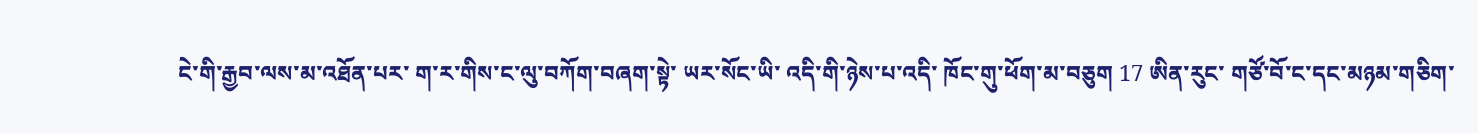ངེ་གི་རྒྱབ་ལས་མ་འཐོན་པར་ ག་ར་གིས་ང་ལུ་བཀོག་བཞག་སྟེ་ ཡར་སོང་ཡི་ འདི་གི་ཉེས་པ་འདི་ ཁོང་གུ་ཕོག་མ་བཅུག 17 ཨིན་རུང་ གཙོ་བོ་ང་དང་མཉམ་གཅིག་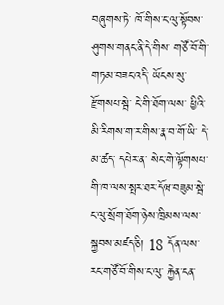བཞུགས་ཏེ་ ཁོ་གིས་ང་ལུ་སྟོབས་ཤུགས་གནང་ནི་དེ་གིས་ གཙོ་བོ་གི་གཏམ་བཟང་འདི་ ཡོངས་སུ་རྫོགསཔ་སྦེ་ ངེ་གི་ཐོག་ལས་ ཕྱིའི་མི་རིགས་ག་ར་གིས་རྣ་བ་གོ་ཡི་ དེ་མ་ཚད་ དཔེར་ན་ སེང་གེ་ལྟོགསཔ་གི་ཁ་ལས་སྤར་ཐར་དོཝ་བཟུམ་སྦེ་ ང་ལུ་སྲོག་ཐོག་ཉེས་ཁྲིམས་ལས་སྐྱབས་མཛད་ཅི། 18 དོན་ལས་རང་གཙོ་བོ་གིས་ང་ལུ་ རྐྱེན་ངན་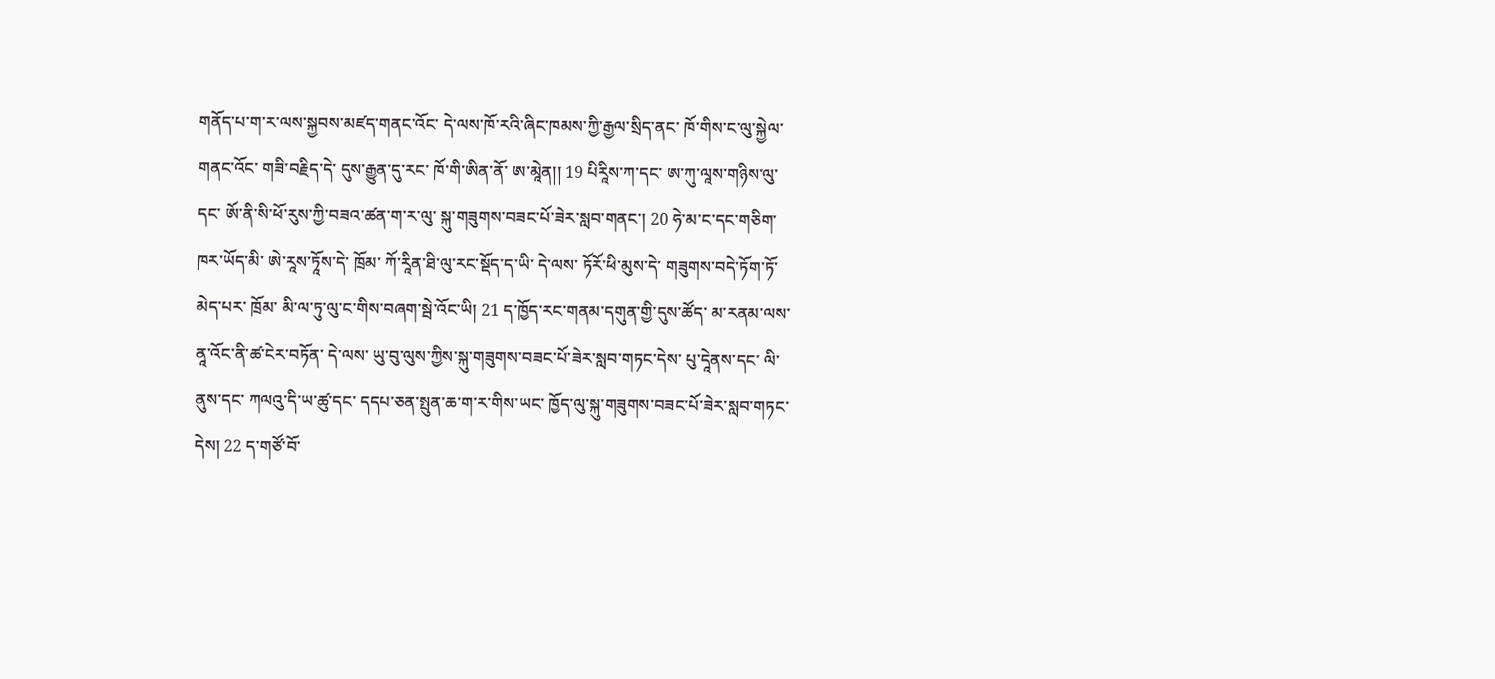གནོད་པ་ག་ར་ལས་སྐྱབས་མཛད་གནང་འོང་ དེ་ལས་ཁོ་རའི་ཞིང་ཁམས་ཀྱི་རྒྱལ་སྲིད་ནང་ ཁོ་གིས་ང་ལུ་སྐྱེལ་གནང་འོང་ གཟི་བརྗིད་དེ་ དུས་རྒྱུན་དུ་རང་ ཁོ་གི་ཨིན་ནོ་ ཨ་མཱེན།། 19 པིརཱིས་ཀ་དང་ ཨ་ཀུ་ལཱས་གཉིས་ལུ་དང་ ཨོ་ནི་སི་ཕོ་རུས་ཀྱི་བཟའ་ཚན་ག་ར་ལུ་ སྐུ་གཟུགས་བཟང་པོ་ཟེར་སླབ་གནང་། 20 ཧེ་མ་ང་དང་གཅིག་ཁར་ཡོད་མི་ ཨེ་རཱས་ཏཱོས་དེ་ ཁྲོམ་ ཀོ་རཱིན་ཐི་ལུ་རང་སྡོད་ད་ཡི་ དེ་ལས་ ཏོརོ་ཕི་མུས་དེ་ གཟུགས་བདེ་ཏོག་ཏོ་མེད་པར་ ཁྲོམ་ མི་ལ་ཏུ་ལུ་ང་གིས་བཞག་སྦེ་འོང་ཡི། 21 ད་ཁྱོད་རང་གནམ་དགུན་གྱི་དུས་ཚོད་ མ་རནམ་ལས་ ནཱ་འོང་ནི་ཚ་ངེར་བཏོན་ དེ་ལས་ ཡུ་བུ་ལུས་ཀྱིས་སྐུ་གཟུགས་བཟང་པོ་ཟེར་སླབ་གཏང་དེས་ པུ་དཱེནས་དང་ ལི་ནུས་དང་ ཀལའུ་དི་ཡ་ཚུ་དང་ དདཔ་ཅན་སྤུན་ཆ་ག་ར་གིས་ཡང་ ཁྱོད་ལུ་སྐུ་གཟུགས་བཟང་པོ་ཟེར་སླབ་གཏང་དེས། 22 ད་གཙོ་བོ་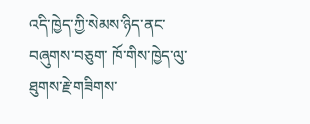འདི་ཁྱེད་ཀྱི་སེམས་ཉིད་ནང་བཞུགས་བཅུག་ ཁོ་གིས་ཁྱེད་ལུ་ཐུགས་རྗེ་གཟིགས་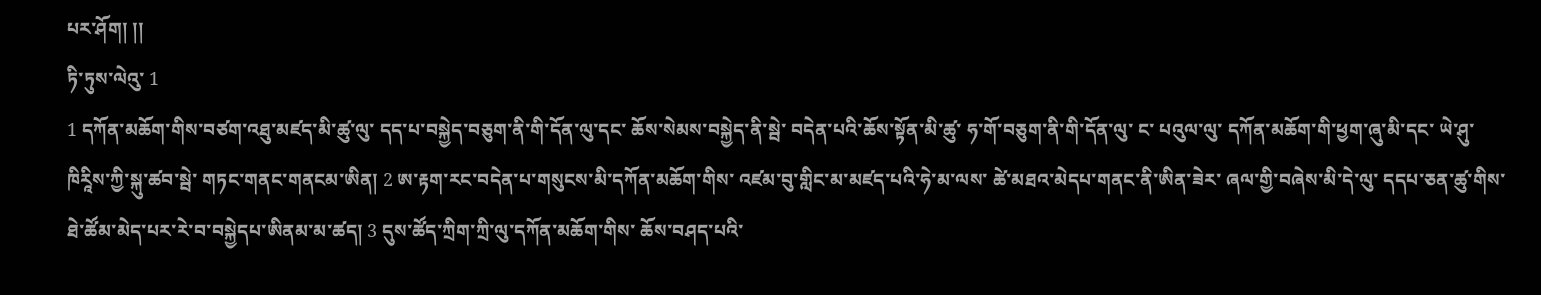པར་ཤོག། །།
ཏི་ཏུས་ལེའུ་ 1
1 དཀོན་མཆོག་གིས་བཙག་འཐུ་མཛད་མི་ཚུ་ལུ་ དད་པ་བསྐྱེད་བཅུག་ནི་གི་དོན་ལུ་དང་ ཆོས་སེམས་བསྐྱེད་ནི་སྦེ་ བདེན་པའི་ཆོས་སྟོན་མི་ཚུ་ ཧ་གོ་བཅུག་ནི་གི་དོན་ལུ་ ང་ པའུལ་ལུ་ དཀོན་མཆོག་གི་ཕྱག་ཞུ་མི་དང་ ཡེ་ཤུ་ཁིརཱིས་ཀྱི་སྐུ་ཚབ་སྦེ་ གཏང་གནང་གནངམ་ཨིན། 2 ཨ་རྟག་རང་བདེན་པ་གསུངས་མི་དཀོན་མཆོག་གིས་ འཛམ་བུ་གླིང་མ་མཛད་པའི་ཧེ་མ་ལས་ ཚེ་མཐའ་མེདཔ་གནང་ནི་ཨིན་ཟེར་ ཞལ་གྱི་བཞེས་མི་དེ་ལུ་ དདཔ་ཅན་ཚུ་གིས་ ཐེ་ཚོམ་མེད་པར་རེ་བ་བསྐྱེདཔ་ཨིནམ་མ་ཚད། 3 དུས་ཚོད་ཀྲིག་ཀྲི་ལུ་དཀོན་མཆོག་གིས་ ཆོས་བཤད་པའི་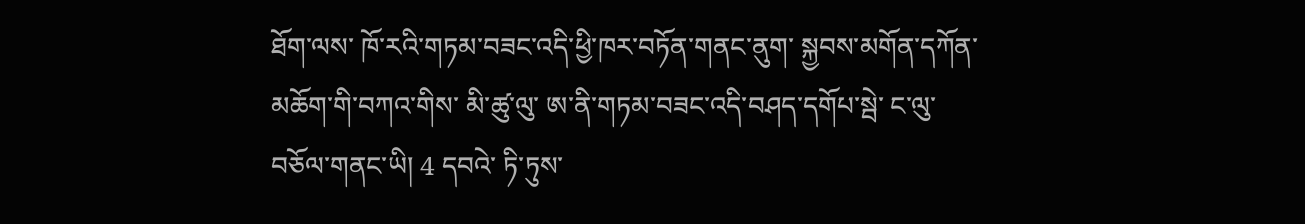ཐོག་ལས་ ཁོ་རའི་གཏམ་བཟང་འདི་ཕྱི་ཁར་བཏོན་གནང་ནུག་ སྐྱབས་མགོན་དཀོན་མཆོག་གི་བཀའ་གིས་ མི་ཚུ་ལུ་ ཨ་ནི་གཏམ་བཟང་འདི་བཤད་དགོཔ་སྦེ་ ང་ལུ་བཅོལ་གནང་ཡི། 4 དབའེ་ ཏི་ཏུས་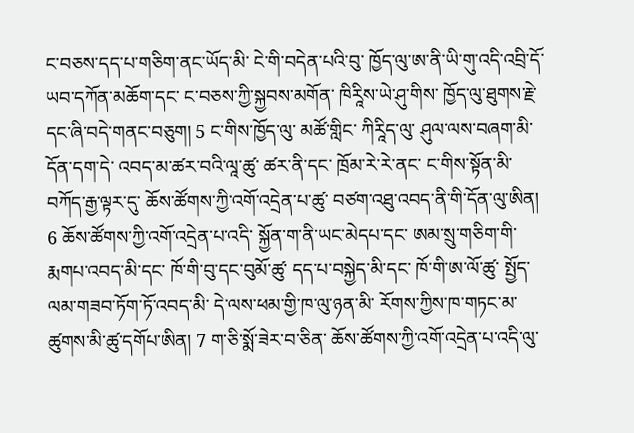ང་བཅས་དད་པ་གཅིག་ནང་ཡོད་མི་ ངེ་གི་བདེན་པའི་བུ་ ཁྱོད་ལུ་ཨ་ནི་ཡི་གུ་འདི་འབྲི་དོ་ ཡབ་དཀོན་མཆོག་དང་ ང་བཅས་ཀྱི་སྐྱབས་མགོན་ ཁིརཱིས་ཡེ་ཤུ་གིས་ ཁྱོད་ལུ་ཐུགས་རྗེ་དང་ཞི་བདེ་གནང་བཅུག། 5 ང་གིས་ཁྱོད་ལུ་ མཚོ་གླིང་ ཀིརཱིད་ལུ་ ཤུལ་ལས་བཞག་མི་དོན་དག་དེ་ འབད་མ་ཚར་བའི་ལཱ་ཚུ་ ཚར་ནི་དང་ ཁྲོམ་རེ་རེ་ནང་ ང་གིས་སྟོན་མི་བཀོད་རྒྱ་ལྟར་དུ་ ཆོས་ཚོགས་ཀྱི་འགོ་འདྲེན་པ་ཚུ་ བཙག་འཐུ་འབད་ནི་གི་དོན་ལུ་ཨིན། 6 ཆོས་ཚོགས་ཀྱི་འགོ་འདྲེན་པ་འདི་ སྐྱོན་ག་ནི་ཡང་མེདཔ་དང་ ཨམ་སྲུ་གཅིག་གི་རྨགཔ་འབད་མི་དང་ ཁོ་གི་བུ་དང་བུམོ་ཚུ་ དད་པ་བསྐྱེད་མི་དང་ ཁོ་གི་ཨ་ལོ་ཚུ་ སྤྱོད་ལམ་གཟབ་ཏོག་ཏོ་འབད་མི་ དེ་ལས་ཕམ་གྱི་ཁ་ལུ་ཉན་མི་ རོགས་ཀྱིས་ཁ་གཏང་མ་ཚུགས་མི་ཚུ་དགོཔ་ཨིན། 7 ག་ཅི་སྨོ་ཟེར་བ་ཅིན་ ཆོས་ཚོགས་ཀྱི་འགོ་འདྲེན་པ་འདི་ལུ་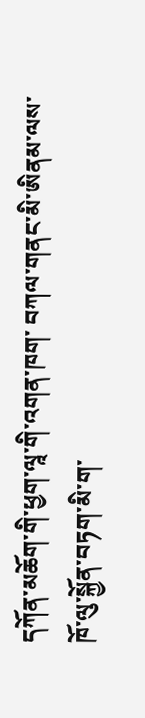དཀོན་མཆོག་གི་ཕྱག་ལཱ་གི་འགན་ཁག་ བཀལ་གནང་མི་ཨིནམ་ལས་ ཁོ་ལུ་སྐྱོན་བཏག་མི་ག་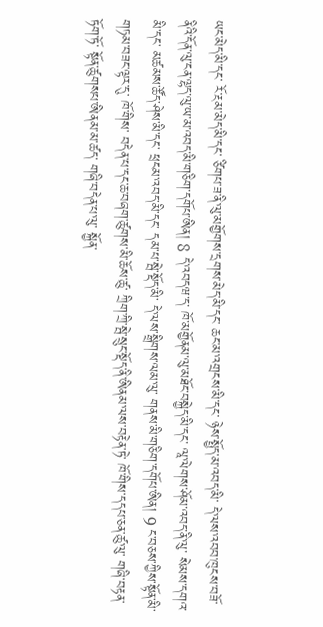ཡང་མེད་མི་དང་ རོ་རྔམ་མེད་མི་དང་ ཙིགཔ་ཟ་ནི་ལུ་མགྱོགས་དྲགས་མེད་མི་དང་ ཆང་མ་འགྲངས་མི་དང་ ཉེས་སྤྱོད་མ་འབད་མི་ དེ་ལས་འབབ་ཁུངས་བཟོ་ནིའི་དོན་ལུ་ངན་ལྷད་ལུ་ཡ་མ་འབད་མི་གཅིག་དགོཔ་ཨིན། 8 དེ་འབདཝ་ད་ ཁོ་མགྱོནམ་ལུ་མཐོང་བསྐྱེད་མི་དང་ ལཱ་ལེགས་ཤོམ་འབད་ནི་ལུ་ སེམས་དགའ་མི་དང་ མཚམས་ཚོད་ཤེས་མི་དང་ ཕྲངམ་འབད་མི་དང་ དམ་པ་སྦེ་སྡོད་མི་ དེ་ལས་སྒྲིགས་ལམ་ལུ་ གནས་མི་གཅིག་དགོཔ་ཨིན། 9 ང་བཅས་ཀྱིས་སྟོན་མི་གཏམ་བཟང་ལྟར་དུ་ ཁོ་གིས་ བདེན་པ་དང་ཆ་བཞག་ཚུགས་མི་ཆོས་ཚུ་ ཀྲིག་ཀྲི་སྦེ་སྲུང་སྡོད་ནི་ཨིནམ་ལས་བརྟེན་ཏེ་ ཁོ་གིས་དདཔ་ཅན་ཚུ་ལུ་ གཞི་བརྟན་ཏོག་ཏོ་ སྟོན་ཚུགསཔ་ཨིནམ་མ་ཚད་ གཞི་བདེན་པ་ལུ་ སྐྱོན་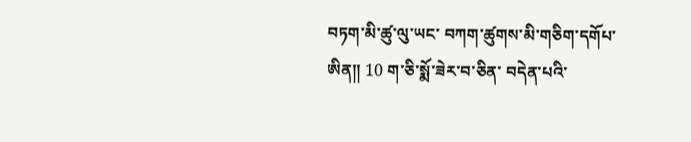བཏག་མི་ཚུ་ལུ་ཡང་ བཀག་ཚུགས་མི་གཅིག་དགོཔ་ཨིན།། 10 ག་ཅི་སྨོ་ཟེར་བ་ཅིན་ བདེན་པའི་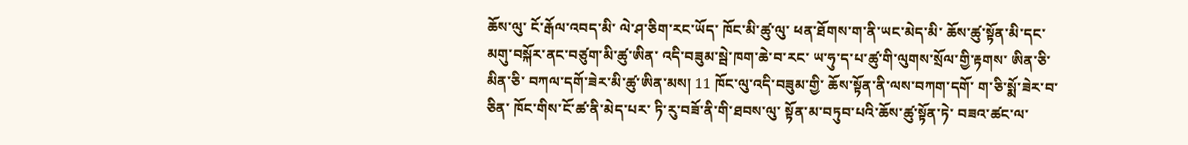ཆོས་ལུ་ ངོ་རྒོལ་འབད་མི་ ལེ་ཤ་ཅིག་རང་ཡོད་ ཁོང་མི་ཚུ་ལུ་ ཕན་ཐོགས་ག་ནི་ཡང་མེད་མི་ ཆོས་ཚུ་སྟོན་མི་དང་ མགུ་བསྐོར་ནང་བཙུག་མི་ཚུ་ཨིན་ འདི་བཟུམ་སྦེ་ཁག་ཆེ་བ་རང་ ཡ་ཧུ་ད་པ་ཚུ་གི་ལུགས་སྲོལ་གྱི་རྟགས་ ཨིན་ཅི་མིན་ཅི་ བཀལ་དགོ་ཟེར་མི་ཚུ་ཨིན་མས། 11 ཁོང་ལུ་འདི་བཟུམ་གྱི་ ཆོས་སྟོན་ནི་ལས་བཀག་དགོ་ ག་ཅི་སྨོ་ཟེར་བ་ཅིན་ ཁོང་གིས་ངོ་ཚ་ནི་མེད་པར་ ཏི་རུ་བཟོ་ནི་གི་ཐབས་ལུ་ སྟོན་མ་བཏུབ་པའི་ཆོས་ཚུ་སྟོན་ཏེ་ བཟའ་ཚང་ལ་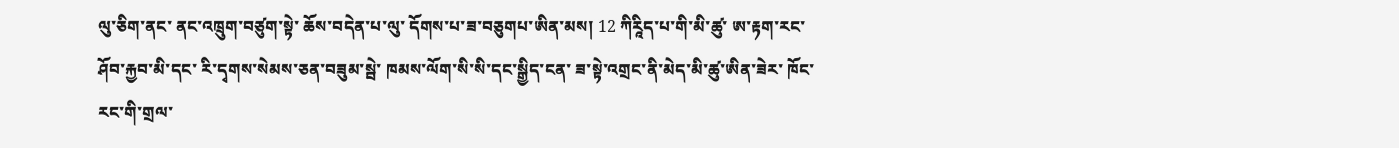ལུ་ཅིག་ནང་ ནང་འཁྲུག་བཙུག་སྟེ་ ཆོས་བདེན་པ་ལུ་ དོགས་པ་ཟ་བཅུགཔ་ཨིན་མས། 12 ཀིརཱིད་པ་གི་མི་ཚུ་ ཨ་རྟག་རང་ཤོབ་རྐྱབ་མི་དང་ རི་དྭགས་སེམས་ཅན་བཟུམ་སྦེ་ ཁམས་ལོག་སི་སི་དང་སྒྱིད་ངན་ ཟ་སྟེ་འགྲང་ནི་མེད་མི་ཚུ་ཨིན་ཟེར་ ཁོང་རང་གི་གྲལ་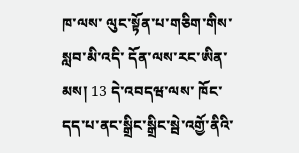ཁ་ལས་ ལུང་སྟོན་པ་གཅིག་གིས་ སླབ་མི་འདི་ དོན་ལས་རང་ཨིན་མས། 13 དེ་འབདཝ་ལས་ ཁོང་དད་པ་ནང་སྒྲིང་སྒྲིང་སྦེ་འགྱོ་ནིའི་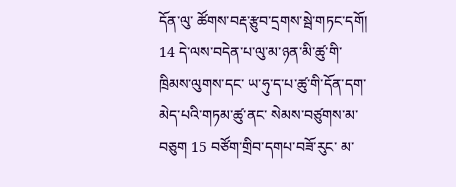དོན་ལུ་ ཚོགས་བརྡ་རྩུབ་དྲགས་སྦེ་གཏང་དགོ། 14 དེ་ལས་བདེན་པ་ལུ་མ་ཉན་མི་ཚུ་གི་ཁྲིམས་ལུགས་དང་ ཡ་ཧུ་ད་པ་ཚུ་གི་དོན་དག་མེད་པའི་གཏམ་ཚུ་ནང་ སེམས་བཙུགས་མ་བཅུག 15 བཙོག་གྲིབ་དགཔ་བཟོ་རུང་ མ་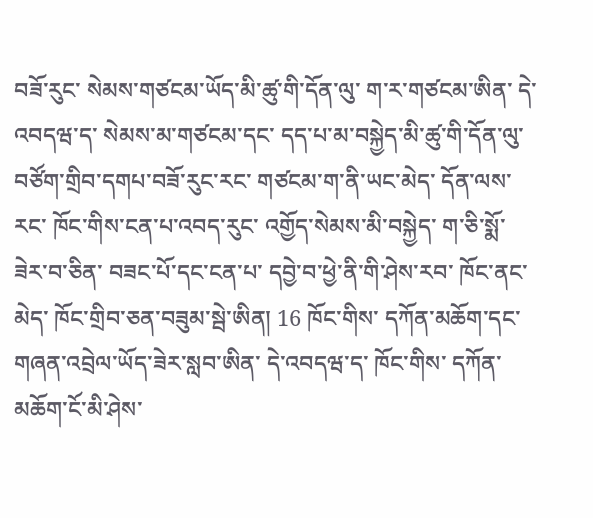བཟོ་རུང་ སེམས་གཙངམ་ཡོད་མི་ཚུ་གི་དོན་ལུ་ ག་ར་གཙངམ་ཨིན་ དེ་འབདཝ་ད་ སེམས་མ་གཙངམ་དང་ དད་པ་མ་བསྐྱེད་མི་ཚུ་གི་དོན་ལུ་ བཙོག་གྲིབ་དགཔ་བཟོ་རུང་རང་ གཙངམ་ག་ནི་ཡང་མེད་ དོན་ལས་རང་ ཁོང་གིས་ངན་པ་འབད་རུང་ འགྱོད་སེམས་མི་བསྐྱེད་ ག་ཅི་སྨོ་ཟེར་བ་ཅིན་ བཟང་པོ་དང་ངན་པ་ དབྱེ་བ་ཕྱེ་ནི་གི་ཤེས་རབ་ ཁོང་ནང་མེད་ ཁོང་གྲིབ་ཅན་བཟུམ་སྦེ་ཨིན། 16 ཁོང་གིས་ དཀོན་མཆོག་དང་གཞན་འབྲེལ་ཡོད་ཟེར་སླབ་ཨིན་ དེ་འབདཝ་ད་ ཁོང་གིས་ དཀོན་མཆོག་ངོ་མི་ཤེས་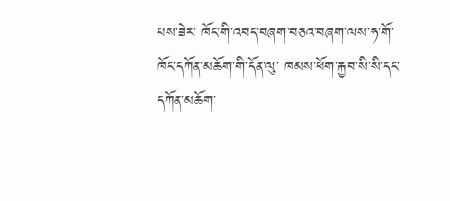པས་ཟེར་ ཁོང་གི་འབད་བཞག་བཅའ་བཞག་ལས་ཧ་གོ་ ཁོང་དཀོན་མཆོག་གི་དོན་ལུ་ ཁམས་ཕོག་རྐྱབ་སི་སི་དང་ དཀོན་མཆོག་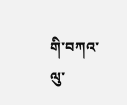གི་བཀའ་ལུ་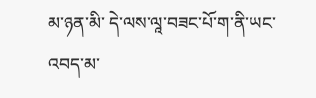མ་ཉན་མི་ དེ་ལས་ལཱ་བཟང་པོ་ག་ནི་ཡང་འབད་མ་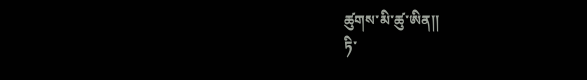ཚུགས་མི་ཚུ་ཨིན།།
ཏི་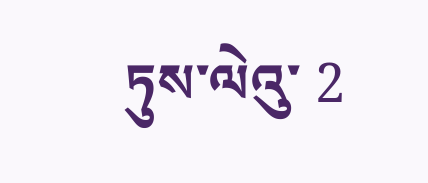ཏུས་ལེའུ་ 2